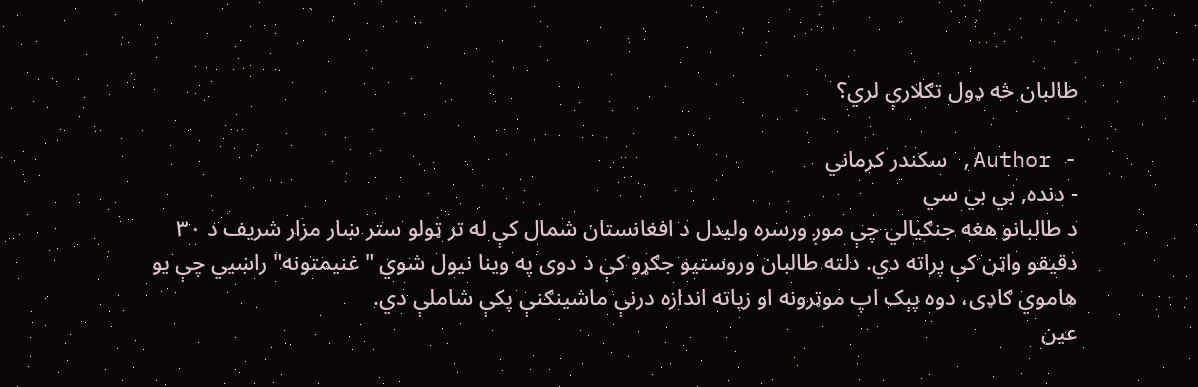طالبان څه ډول تګلارې لري؟

- Author, سکندر کرماني
- دنده, بي بي سي
د طالبانو هغه جنګیالي چې موږ ورسره ولیدل د افغانستان شمال کې له تر ټولو ستر ښار مزار شریف د ۳۰ دقیقو واټن کې پراته دي. دلته طالبان وروستیو جګړو کې د دوی په وینا نیول شوي "غنیمتونه" راښيي چې یو هاموي ګاډی، دوه پېک اپ موټرونه او زیاته اندازه درنې ماشینګنې پکې شاملې دي.
عین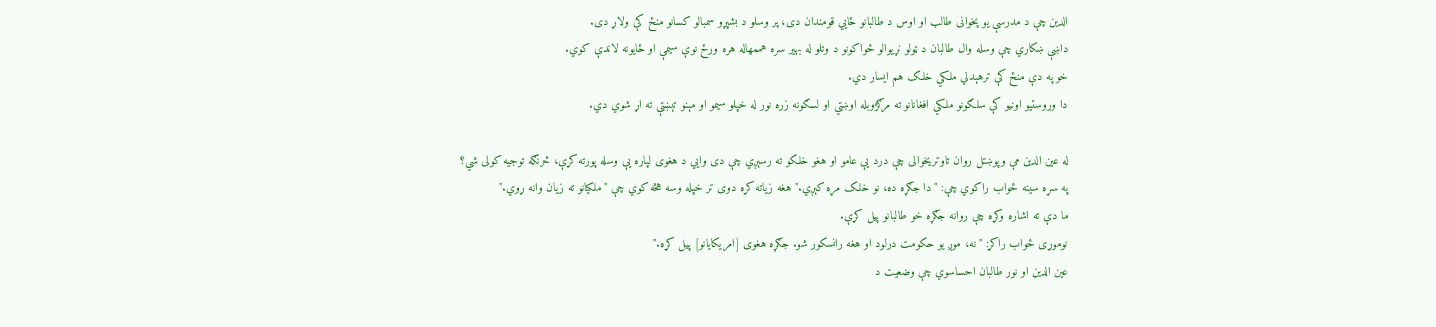الدین چې د مدرسې یو پخوانی طالب او اوس د طالبانو ځايي قومندان دی، پر وسلو د بشپړو سمبالو کسانو منځ کې ولاړ دی.
داښې ښکاري چې وسله وال طالبان د ټولو نړیوالو ځواکونو د وتلو له بهیر سره هممهاله هره ورځ نوې سیمې او ځایونه لاندې کوي.
خو په دې منځ کې ترهېدلي ملکي خلک هم ایسار دي.
دا وروستیو اونیو کې سلګونو ملکي افغانانو ته مرګژوبله اوښتي او لسګونه زره نور له خپلو سیمو او مېنو تېښتې ته اړ شوي دي.

له عین الدین مې وپوښتل روان تاوتریخوالی چې درد یې عامو او هغو خلکو ته رسېږي چې دی وايي د هغوی لپاره یې وسله پورته کړې، څرنګه توجیه کولی شي؟
په سړه سینه ځواب راکوي چې: "دا جګړه ده، نو خلک مړه کېږي." هغه زیاته کړه دوی تر خپله وسه هڅه کوي چې "ملکیانو ته زیان وانه ړوي."
ما دې ته اشاره وکړه چې روانه جګړه خو طالبانو پیل کړې.
نوموړی ځواب راکړ: "نه، موږ یو حکومت درلود او هغه رانسکور شو. جګړه هغوی [امریکایانو] پیل کړه."
عین الدین او نور طالبان احساسوي چې وضعیت د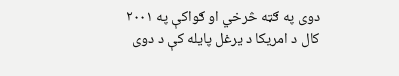دوی په ګټه څرخي او ګواکې په ۲۰۰۱ کال د امریکا د یرغل پایله کې د دوی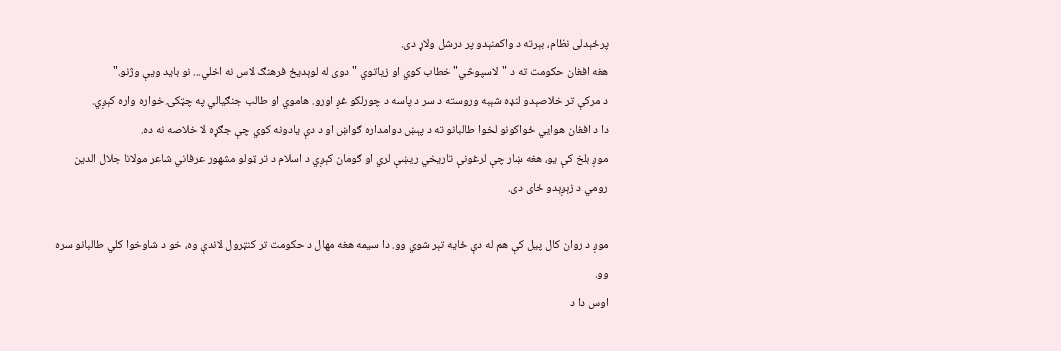پرځېدلی نظام، بېرته د واکمنېدو پر درشل ولاړ دی.
هغه افغان حکومت ته د "لاسپوڅي" خطاب کوي او زیاتوي "دوی له لوېدیځ فرهنګ لاس نه اخلي... نو باید ویې وژنو."
د مرکې تر خلاصېدو لنډه شېبه وروسته د سر د پاسه د چورلکو غږ اورو. هاموي او طالب جنګیالي په چټکۍ خواره واره کېږي.
دا د افغان هوايي ځواکونو لخوا طالبانو ته د پېښ دوامداره ګواښ او د دې یادونه کوي چې جګړه لا خلاصه نه ده.
موږ بلخ کې یو، هغه ښار چې لرغونې تاریخي ریښې لري او ګومان کېږي د اسلام د تر ټولو مشهور عرفاني شاعر مولانا جلال الدین رومي د زېږېدو ځای دی.

موږ د روان کال پیل کې هم له دې ځایه تېر شوي وو. دا سیمه هغه مهال د حکومت تر کنټرول لاندې وه، خو د شاوخوا کلي طالبانو سره وو.
اوس دا د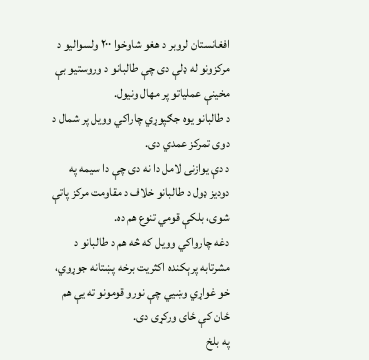افغانستان لروبر د هغو شاوخوا ۲۰۰ ولسوالیو د مرکزونو له ډلې دی چې طالبانو د وروستیو بې مخینې عملیاتو پر مهال ونیول.
د طالبانو یوه جګپوړي چاراکي وویل پر شمال د دوی تمرکز عمدي دی.
د دې یوازنی لامل دا نه دی چې دا سیمه په دودیز ډول د طالبانو خلاف د مقاومت مرکز پاتې شوی، بلکې قومي تنوع هم ده.
دغه چارواکي وویل که څه هم د طالبانو د مشرتابه پرېکنده اکثریت برخه پښتانه جوړوي، خو غواړي وښيي چې نورو قومونو ته یې هم ځان کې ځای ورکړی دی.
په بلخ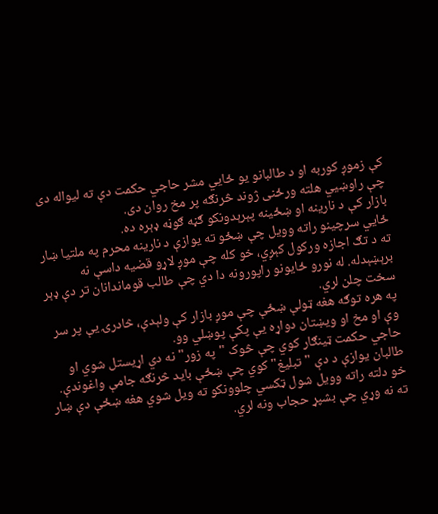کې زموږ کوربه او د طالبانو یو ځايي مشر حاجي حکمت دې ته لیواله دی چې راوښيي هلته ورځنی ژوند څرنګه پر مخ روان دی.
بازار کې د نارینه او ښځینه پېرېدونکو ګڼه ګوڼه ډېره ده.
ځايي سرچینو راته وویل چې ښځو ته یوازې د نارینه محرم په ملتیا ښار ته د تګ اجازه ورکول کېږي، خو کله چې موږ لاړو قضیه داسې نه برېښېدله. له نورو ځایونو راپورونه دا دي چې طالب قوماندانان تر دې ډېر سخت چلن لري.
په هره توګه هغه ټولې ښځې چې موږ بازار کې ولېدې، څادرۍ یې پر سر وې او مخ او ویښتان دواړه یې پکې پوښلي وو.
حاجي حکمت ټینګار کوي چې څوک "په زور" نه دي اړیستل شوي او طالبان یوازې د دې "تبلیغ" کوي چې ښځې باید څرنګه جامې واغوندې.
خو دلته راته وویل شول ټکسي چلوونکو ته ویل شوي هغه ښځې دې ښار ته نه وړي چې بشپړ حجاب ونه لري.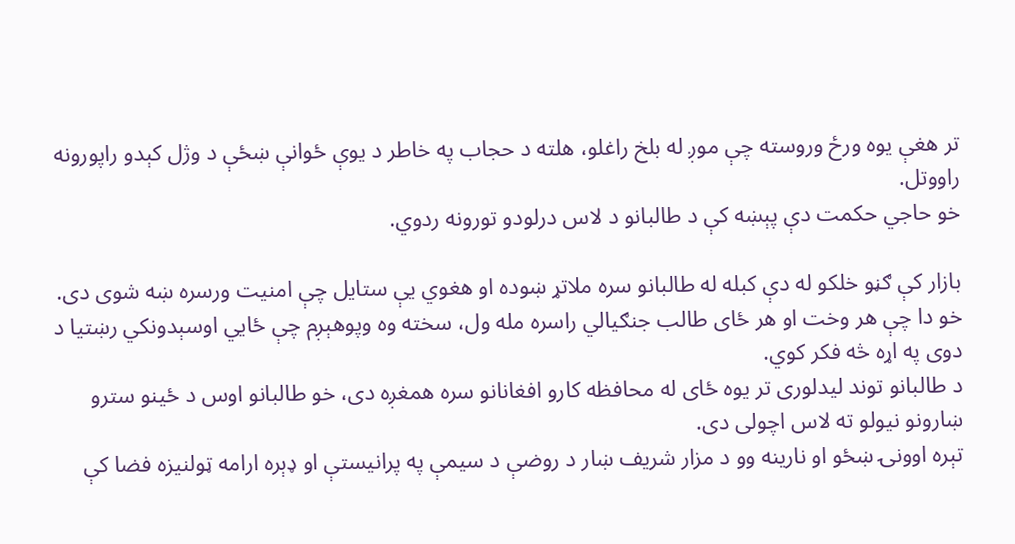تر هغې یوه ورځ وروسته چې موږ له بلخ راغلو، هلته د حجاب په خاطر د یوې ځوانې ښځې د وژل کېدو راپورونه راووتل.
خو حاجي حکمت دې پېښه کې د طالبانو د لاس درلودو تورونه ردوي.

بازار کې ګڼو خلکو له دې کبله له طالبانو سره ملاتړ ښوده او هغوي یې ستایل چې امنیت ورسره ښه شوی دی.
خو دا چې هر وخت او هر ځای طالب جنګیالي راسره مله ول، سخته وه وپوهېږم چې ځايي اوسېدونکي رښتیا د دوی په اړه څه فکر کوي.
د طالبانو توند لیدلوری تر یوه ځای له محافظه کارو افغانانو سره همغږه دی، خو طالبانو اوس د ځینو سترو ښارونو نیولو ته لاس اچولی دی.
تېره اوونۍ ښځو او نارینه وو د مزار شریف ښار د روضې د سیمې په پرانیستې او ډېره ارامه ټولنیزه فضا کې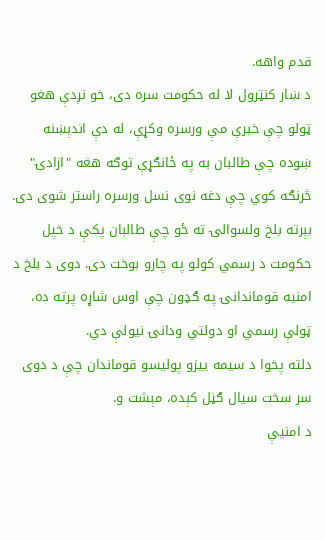قدم واهه.
د ښار کنټرول لا له حکومت سره دی، خو نږدې هغو ټولو چې خبرې مې ورسره وکړې، له دې اندېښنه ښوده چې طالبان به په ځانګړې توګه هغه "ازادۍ" څرنګه کوي چې دغه نوی نسل ورسره راستر شوی دی.
بېرته بلخ ولسوالۍ ته ځو چې طالبان پکې د خپل حکومت د رسمي کولو په چارو بوخت دی. دوی د بلخ د امنیه قوماندانۍ په ګډون چې اوس شاړه پرته ده، ټولې رسمي او دولتي ودانۍ نیولې دي.
دلته پخوا د سیمه ییزو پولیسو قوماندان چې د دوی سر سخت سیال ګڼل کېده، مېشت و.
د امنیې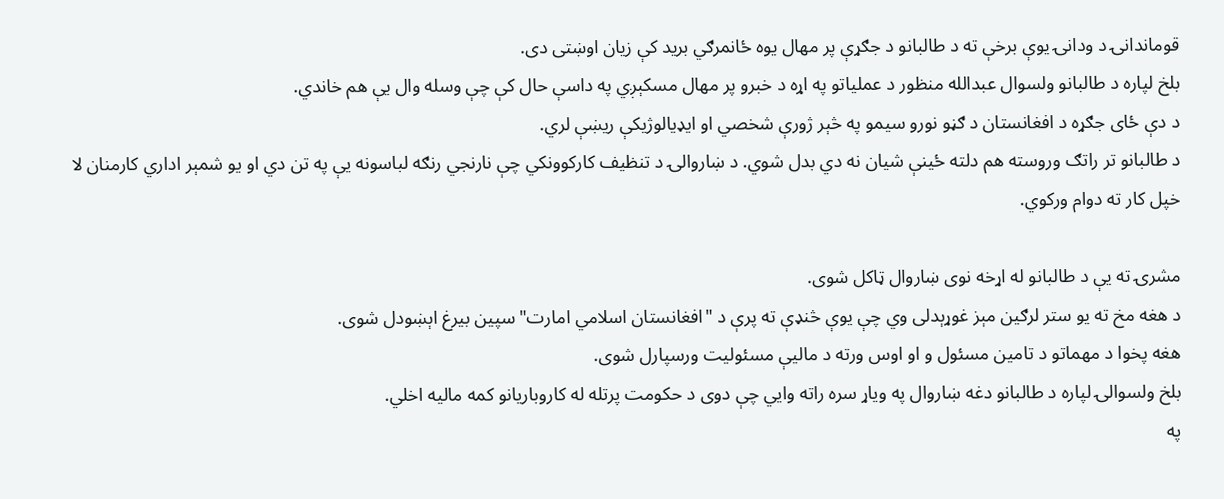قوماندانۍ د ودانۍ یوې برخې ته د طالبانو د جګړې پر مهال یوه ځانمرګي برید کې زیان اوښتی دی.
بلخ لپاره د طالبانو ولسوال عبدالله منظور د عملیاتو په اړه د خبرو پر مهال مسکېږي په داسې حال کې چې وسله وال یې هم خاندي.
د دې ځای جګړه د افغانستان د ګڼو نورو سیمو په څېر ژورې شخصي او ایډیالوژیکې ریښې لري.
د طالبانو تر راتګ وروسته هم دلته ځینې شیان نه دي بدل شوي. د ښاروالۍ د تنظیف کارکوونکي چې نارنجي رنګه لباسونه یې په تن دي او یو شمېر اداري کارمنان لا خپل کار ته دوام ورکوي.

مشرۍ ته یې د طالبانو له اړخه نوی ښاروال ټاکل شوی.
د هغه مخ ته یو ستر لرګین مېز غوړېدلی وي چې یوې څنډې ته پرې د "افغانستان اسلامي امارت" سپین بیرغ اېښودل شوی.
هغه پخوا د مهماتو د تامین مسئول و او اوس ورته د مالیې مسئولیت ورسپارل شوی.
بلخ ولسوالۍ لپاره د طالبانو دغه ښاروال په ویاړ سره راته وايي چې دوی د حکومت پرتله له کاروباریانو کمه مالیه اخلي.
په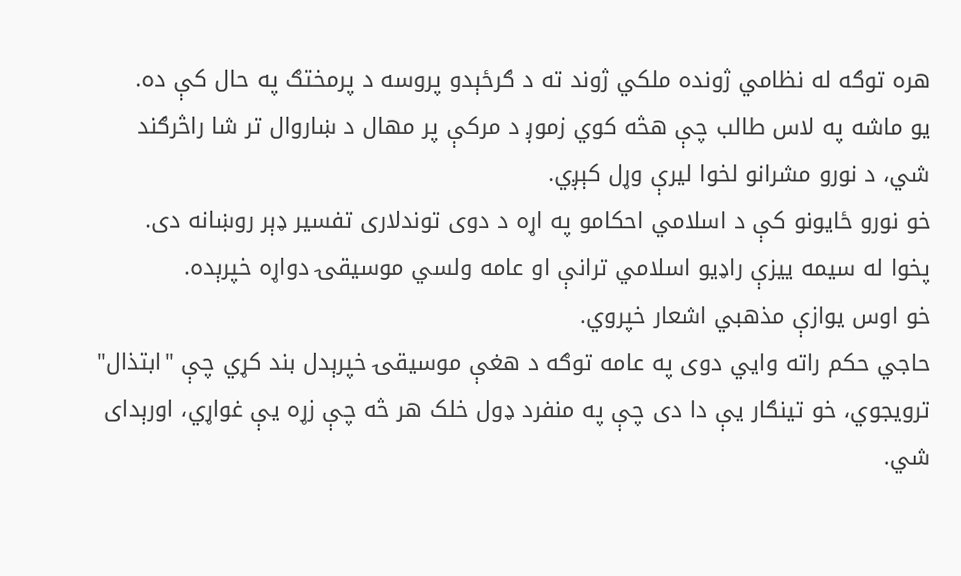هره توګه له نظامي ژونده ملکي ژوند ته د ګرځېدو پروسه د پرمختګ په حال کې ده.
یو ماشه په لاس طالب چې هڅه کوي زموږ د مرکې پر مهال د ښاروال تر شا راڅرګند شي، د نورو مشرانو لخوا لیرې وړل کېږي.
خو نورو ځایونو کې د اسلامي احکامو په اړه د دوی توندلاری تفسیر ډېر روښانه دی.
پخوا له سیمه ییزې راډیو اسلامي ترانې او عامه ولسي موسیقۍ دواړه خپرېده.
خو اوس یوازې مذهبي اشعار خپروي.
حاجي حکم راته وايي دوی په عامه توګه د هغې موسیقۍ خپرېدل بند کړي چې "ابتذال" ترویجوي، خو تینګار یې دا دی چې په منفرد ډول خلک هر څه چې زړه یې غواړي، اورېدای شي.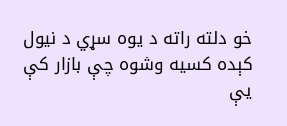خو دلته راته د یوه سړي د نیول کېده کسیه وشوه چې بازار کې یې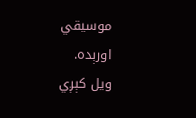موسیقي اورېده.
ویل کېږي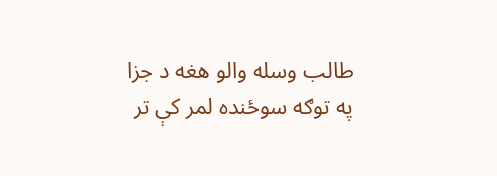طالب وسله والو هغه د جزا په توګه سوځنده لمر کې تر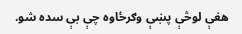هغې لوڅې پښې وګرځاوه چې بې سده شو.